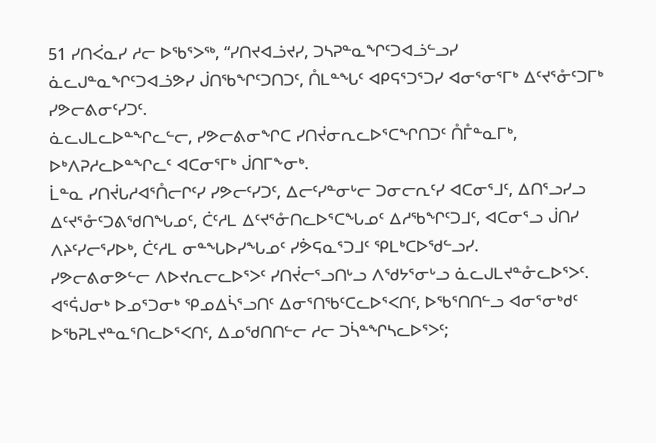51 ᓯᑎᐹᓇᓯ ᓱᓕ ᐅᖃᕐᐳᖅ, “ᓯᑎᔪᐊᓘᔪᓯ, ᑐᓴᕈᓐᓇᖏᑦᑐᐊᓘᓪᓗᓯ ᓈᓚᒍᓐᓇᖏᑦᑐᐊᓘᕗᓯ ᒎᑎᖃᖏᑦᑐᑎᑐᑦ, ᑍᒪᓐᖓᑦ ᐊᑭᕋᕐᑐᕐᑐᓯ ᐊᓂᕐᓂᕐᒥᒃ ᐃᑦᔪᕐᓁᑦᑐᒥᒃ ᓯᕗᓕᕕᓂᑦᓯᑐᑦ.
ᓈᓚᒍᒪᓚᐅᓐᖏᓚᓪᓕ, ᓯᕗᓕᕕᓂᖏᑕ ᓯᑎᔫᓂᕆᓚᐅᕐᑕᖏᑎᑐᑦ ᑍᒤᓐᓇᒥᒃ, ᐅᒃᐱᕈᓱᓚᐅᓐᖏᓚᑦ ᐊᑕᓂᕐᒥᒃ ᒎᑎᒥᖕᓂᒃ.
ᒫᓐᓇ ᓯᑎᔫᒐᓱᐊᕐᑍᓕᒋᑦᓯ ᓯᕗᓕᑦᓯᑐᑦ, ᐃᓕᑦᓯᓐᓂᒡᓕ ᑐᓂᓕᕆᑦᓯ ᐊᑕᓂᕐᒧᑦ, ᐃᑎᕐᓗᓯᓗ ᐃᑦᔪᕐᓁᑦᑐᕕᖁᑎᖓᓄᑦ, ᑖᑦᓱᒪ ᐃᑦᔪᕐᓁᑎᓚᐅᕐᑕᖓᓄᑦ ᐃᓱᖃᖏᑦᑐᒧᑦ, ᐊᑕᓂᕐᓗ ᒎᑎᓯ ᐱᔨᑦᓯᓕᕐᓯᐅᒃ, ᑖᑦᓱᒪ ᓂᓐᖓᐅᓯᖓᓄᑦ ᓯᕘᕋᓇᕐᑐᒧᑦ ᕿᒪᒃᑕᐅᖁᓪᓗᓯ.
ᓯᕗᓕᕕᓂᕗᓪᓕ ᐱᐅᔪᕆᓕᓚᐅᕐᐳᑦ ᓯᑎᔫᓕᕐᓗᑎᒡᓗ ᐱᖁᔭᕐᓂᒡᓗ ᓈᓚᒍᒪᔪᓐᓁᓚᐅᕐᐳᑦ.
ᐊᕐᕌᒍᓂᒃ ᐅᓄᕐᑐᓂᒃ ᕿᓄᐃᓵᕐᓗᑎᑦ ᐃᓂᕐᑎᖃᑦᑕᓚᐅᕐᐸᑎᑦ, ᐅᖃᕐᑎᑎᓪᓗ ᐊᓂᕐᓂᒃᑯᑦ ᐅᖃᕈᒪᔪᓐᓇᕐᑎᓚᐅᕐᐸᑎᑦ, ᐃᓄᖁᑎᑎᓪᓕ ᓱᓕ ᑐᓵᓐᖏᓴᓚᐅᕐᐳᑦ;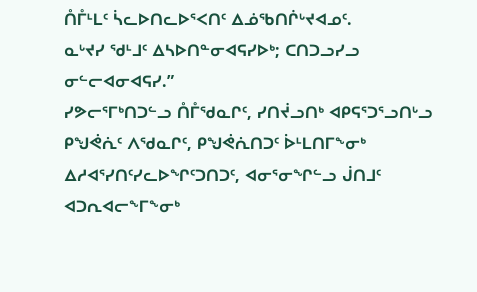ᑍᒤᒻᒪᑦ ᓵᓚᐅᑎᓚᐅᕐᐸᑎᑦ ᐃᓅᖃᑎᒌᒡᔪᐊᓄᑦ.
ᓇᒡᔪᓯ ᖁᒻᒧᑦ ᐃᓴᐅᑎᓐᓂᐊᕋᓯᐅᒃ; ᑕᑎᑐᓗᓯᓗ ᓂᓪᓕᐊᓂᐊᕋᓯ.”
ᓯᕗᓕᕐᒥᒃᑎᑐᓪᓗ ᑍᒤᖁᓇᒋᑦ, ᓯᑎᔫᓗᑎᒃ ᐊᑭᕋᕐᑐᕐᓗᑎᒡᓗ ᑭᖑᕚᕇᑦ ᐱᖁᓇᒋᑦ, ᑭᖑᕚᕇᑎᑐᑦ ᐆᒻᒪᑎᒥᖕᓂᒃ ᐃᓱᐊᕐᓯᑎᑦᓯᓚᐅᖏᑦᑐᑎᑐᑦ, ᐊᓂᕐᓂᖏᓪᓗ ᒎᑎᒧᑦ ᐊᑐᕆᐊᓕᖕᒥᖕᓂᒃ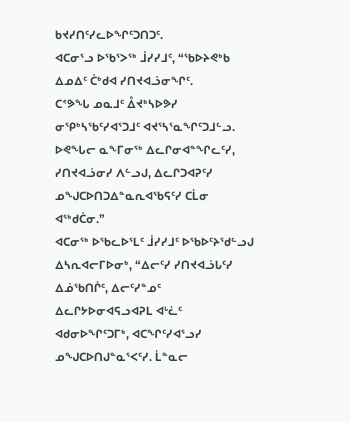ᑲᔪᓯᑎᑦᓯᓚᐅᖏᑦᑐᑎᑐᑦ.
ᐊᑕᓂᕐᓗ ᐅᖃᕐᐳᖅ ᒨᓯᓯᒧᑦ, “ᖃᐅᔨᕙᒃᑲ ᐃᓄᐃᑦ ᑖᒃᑯᐊ ᓯᑎᔪᐊᓘᓂᖏᑦ.
ᑕᕝᕗᖓ ᓄᓇᒧᑦ ᐂᔪᒃᓴᐅᕗᓯ ᓂᕿᒃᓴᖃᑦᓯᐊᕐᑐᒧᑦ ᐊᔪᕐᓴᕐᓇᖏᑦᑐᒧᓪᓗ. ᐅᕙᖓᓕ ᓇᖕᒥᓂᖅ ᐃᓚᒋᓂᐊᓐᖏᓚᑦᓯ, ᓯᑎᔪᐊᓘᓂᓯ ᐱᓪᓗᒍ, ᐃᓚᒋᑐᐊᕈᑦᓯ ᓄᖑᑕᐅᑎᑐᐃᓐᓇᕆᐊᖃᕋᑦᓯ ᑕᒫᓂ ᐊᖅᑯᑖᓂ.”
ᐊᑕᓂᖅ ᐅᖃᓚᐅᕐᒪᑦ ᒨᓯᓯᒧᑦ ᐅᖃᐅᑦᔨᖁᓪᓗᒍ ᐃᓴᕆᐊᓕᒥᐅᓂᒃ, “ᐃᓕᑦᓯ ᓯᑎᔪᐊᓘᒐᑦᓯ ᐃᓅᖃᑎᒌᑦ, ᐃᓕᑦᓯᓐᓄᑦ ᐃᓚᒋᔭᐅᓂᐊᕋᓗᐊᕈᒪ ᐊᒡᓛᑦ ᐊᑯᓂᐅᖏᑦᑐᒥᒃ, ᐊᑕᖏᑦᓯᐊᕐᓗᓯ ᓄᖑᑕᐅᑎᒍᓐᓇᕐᐸᑦᓯ. ᒫᓐᓇᓕ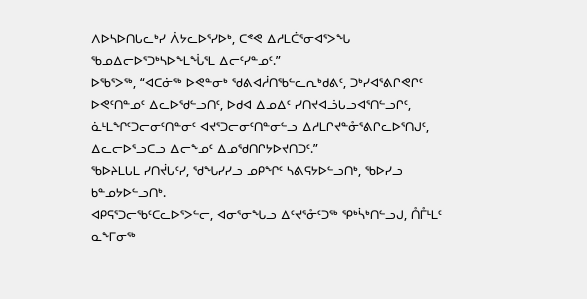ᐱᐅᓴᐅᑎᒐᓚᒃᓯ ᐲᔭᓚᐅᕐᓯᐅᒃ, ᑕᕝᕙ ᐃᓱᒪᑖᕐᓂᐊᕐᐳᖓ ᖃᓄᐃᓕᐅᕐᑐᒃᓴᐅᖕᒪᖔᕐᒪ ᐃᓕᑦᓯᓐᓄᑦ.”
ᐅᖃᕐᐳᖅ, “ᐊᑕᓃᖅ ᐅᕙᓐᓂᒃ ᖁᕕᐊᓲᑎᖃᓪᓚᕆᒃᑯᕕᑦ, ᑐᒃᓯᐊᕐᕕᒋᕙᒋᑦ ᐅᕙᑦᑎᓐᓄᑦ ᐃᓚᐅᖁᓪᓗᑎᑦ, ᐅᑯᐊ ᐃᓄᐃᑦ ᓯᑎᔪᐊᓘᒐᓗᐊᕐᑎᓪᓗᒋᑦ, ᓈᒻᒪᖏᑦᑐᓕᓂᑦᑎᓐᓂᑦ ᐊᔪᕐᑐᓕᓂᑦᑎᓐᓂᓪᓗ ᐃᓱᒪᒋᔪᓐᓁᕐᕕᒋᓚᐅᕐᑎᒍᑦ, ᐃᓚᓕᐅᕐᓗᑕᓗ ᐃᓕᖕᓄᑦ ᐃᓄᖁᑎᒋᔭᐅᔪᑎᑐᑦ.”
ᖃᐅᔨᒪᒐᒪ ᓯᑎᔫᒐᑦᓯ, ᖁᖓᓯᓯᓗ ᓄᑭᖏᑦ ᓴᕕᕋᔭᐅᓪᓗᑎᒃ, ᖃᐅᓯᓗ ᑲᓐᓄᔭᐅᓪᓗᑎᒃ.
ᐊᑭᕋᕐᑐᓕᖃᑦᑕᓚᐅᕐᐳᓪᓕ, ᐊᓂᕐᓂᖓᓗ ᐃᑦᔪᕐᓁᑦᑐᖅ ᕿᒃᓵᒃᑎᓪᓗᒍ, ᑍᒤᒻᒪᑦ ᓇᖕᒥᓂᖅ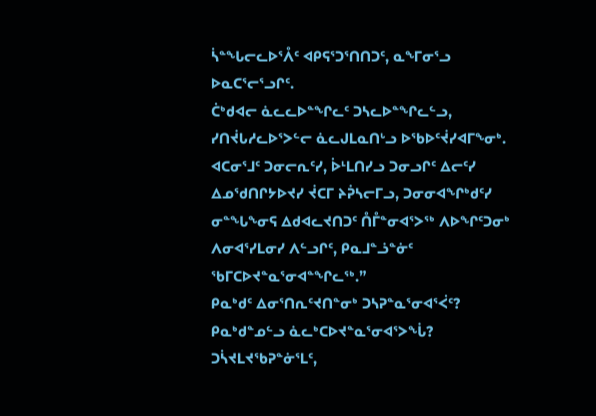ᓵᓐᖓᓕᓚᐅᕐᐰᑦ ᐊᑭᕋᕐᑐᕐᑎᑎᑐᑦ, ᓇᖕᒥᓂᕐᓗ ᐅᓇᑕᕐᓕᕐᓗᒋᑦ.
ᑖᒃᑯᐊᓕ ᓈᓚᓚᐅᓐᖏᓚᑦ ᑐᓴᓚᐅᓐᖏᓚᓪᓗ, ᓯᑎᔫᒐᓱᓚᐅᕐᐳᓪᓕ ᓈᓚᒍᒪᓇᑎᒡᓗ ᐅᖃᐅᑦᔫᓯᐊᒥᖕᓂᒃ.
ᐊᑕᓂᕐᒧᑦ ᑐᓂᓕᕆᑦᓯ, ᐆᒻᒪᑎᓯᓗ ᑐᓂᓗᒋᑦ ᐃᓕᑦᓯ ᐃᓄᖁᑎᒋᔭᐅᔪᓯ ᔫᑕᒥ ᔨᕉᓴᓕᒥᓗ, ᑐᓂᓂᐊᖏᒃᑯᑦᓯ ᓂᓐᖓᖕᓂᕋ ᐃᑯᐊᓚᔪᑎᑐᑦ ᑍᒤᓐᓂᐊᕐᐳᖅ ᐱᐅᖏᑦᑐᓂᒃ ᐱᓂᐊᕐᓯᒪᓂᓯ ᐱᓪᓗᒋᑦ, ᑭᓇᒧᓐᓘᓐᓃᑦ ᖃᒥᑕᐅᔪᓐᓇᕐᓂᐊᓐᖏᓚᖅ.”
ᑭᓇᒃᑯᑦ ᐃᓂᕐᑎᕆᑦᔪᑎᓐᓂᒃ ᑐᓴᕈᓐᓇᕐᓂᐊᕐᐹᑦ? ᑭᓇᒃᑯᓐᓄᓪᓗ ᓈᓚᒃᑕᐅᔪᓐᓇᕐᓂᐊᕐᐳᖔ? ᑐᓵᔪᒪᔪᖃᕈᓐᓃᕐᒪᑦ,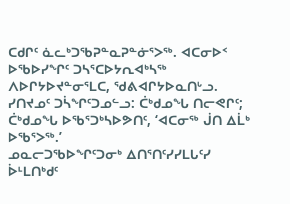ᑕᑯᒋᑦ ᓈᓚᒃᑐᖃᕈᓐᓇᕈᓐᓃᕐᐳᖅ. ᐊᑕᓂᐅᑉ ᐅᖃᐅᓯᖏᑦ ᑐᓴᕐᑕᐅᔭᕆᐊᒃᓴᖅ ᐱᐅᒋᔭᐅᔪᓐᓂᕐᒪᑕ, ᖁᕕᐊᒋᔭᐅᓇᑎᒡᓗ.
ᓯᑎᔪᓄᑦ ᑐᓵᖏᑦᑐᓄᓪᓗ: ᑖᒃᑯᓄᖓ ᑎᓕᕙᒋᑦ; ᑖᒃᑯᓄᖓ ᐅᖃᕐᑐᒃᓴᐅᕗᑎᑦ, ‘ᐊᑕᓂᖅ ᒎᑎ ᐃᒫᒃ ᐅᖃᕐᐳᖅ.’
ᓄᓇᓕᑐᖃᐅᖏᑦᑐᓂᒃ ᐃᑎᕐᑎᑦᓯᓯᒪᒐᑦᓯ ᐆᒻᒪᑎᒃᑯᑦ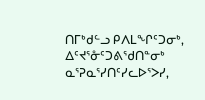ᑎᒥᒃᑯᓪᓗ ᑭᐱᒪᖏᑦᑐᓂᒃ, ᐃᑦᔪᕐᓁᑦᑐᕕᖁᑎᓐᓂᒃ ᓇᕐᕈᓇᕐᓯᑎᑦᓯᓚᐅᕐᐳᓯ,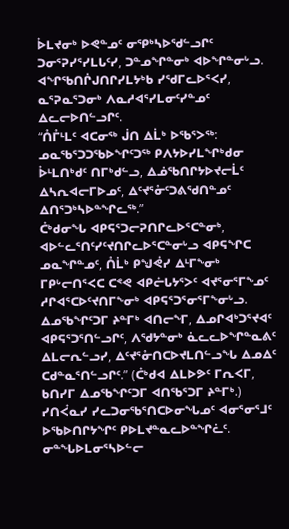ᐆᒪᔪᓂᒃ ᐅᕙᓐᓄᑦ ᓂᕿᒃᓴᐅᖁᓪᓗᒋᑦ ᑐᓂᕐᕈᓯᕐᓯᒪᒐᑦᓯ, ᑐᓐᓄᖏᓐᓂᒃ ᐊᐅᖏᓐᓂᒡᓗ. ᐊᖏᖃᑎᒌᒍᑎᒋᓯᒪᔭᒃᑲ ᓯᖁᒥᓚᐅᕐᐸᓯ, ᓇᕐᕈᓇᕐᑐᓂᒃ ᐱᓇᓱᐊᕐᓯᒪᓂᑦᓯᓐᓄᑦ ᐃᓚᓕᐅᑎᓪᓗᒋᑦ.
“ᑍᒤᒻᒪᑦ ᐊᑕᓂᖅ ᒎᑎ ᐃᒫᒃ ᐅᖃᕐᐳᖅ: ᓄᓇᖃᕐᑐᑐᖃᐅᖏᑦᑐᖅ ᑭᐱᔭᐅᓯᒪᖏᒃᑯᓂ ᐆᒻᒪᑎᒃᑯᑦ ᑎᒥᒃᑯᓪᓗ, ᐃᓅᖃᑎᒋᔭᐅᔪᓕᒫᑦ ᐃᓴᕆᐊᓕᒥᐅᓄᑦ, ᐃᑦᔪᕐᓁᑦᑐᕕᖁᑎᓐᓄᑦ ᐃᑎᕐᑐᒃᓴᐅᓐᖏᓚᖅ.”
ᑖᒃᑯᓂᖓ ᐊᑭᕋᕐᑐᓕᕈᑎᒋᓚᐅᕐᑕᓐᓂᒃ, ᐊᐅᓪᓚᕐᑎᑦᓯᑦᔪᑎᒋᓚᐅᕐᑕᓐᓂᒡᓗ ᐊᑭᕋᖏᑕ ᓄᓇᖏᓐᓄᑦ, ᑍᒫᒃ ᑭᖑᕚᓯ ᐃᒻᒥᖕᓂᒃ ᒥᑭᒡᓕᑎᕐᐸᑕ ᑕᕝᕙ ᐊᑭᓖᒐᔭᕐᐳᑦ ᐊᔪᕐᓂᕐᒥᖕᓄᑦ ᓱᒋᐊᕐᑕᐅᑦᔪᑎᒥᖕᓂᒃ ᐊᑭᕋᕐᑐᕐᓂᕐᒥᖕᓂᒡᓗ.
ᐃᓄᖃᖏᑦᑐᒥ ᔨᓐᒥᒃ ᐊᑎᓕᖕᒥ, ᐃᓄᒋᐊᒃᑐᕐᔪᐊᑦ ᐊᑭᕋᕐᑐᕐᑎᓪᓗᒋᑦ, ᐱᖁᔭᓐᓂᒃ ᓈᓚᓚᐅᖏᓐᓇᕕᑦ ᐃᒪᓕᕆᓪᓗᓯ, ᐃᑦᔪᕐᓁᑎᑕᐅᔪᒪᑎᓪᓗᖓ ᐃᓄᐃᑦ ᑕᑯᓐᓇᕐᑎᓪᓗᒋᑦ.” (ᑖᒃᑯᐊ ᐃᒪᐅᕗᑦ ᒥᕆᐸᒥ, ᑲᑎᓯᒥ ᐃᓄᖃᖏᑦᑐᒥ ᐊᑎᖃᕐᑐᒥ ᔨᓐᒥᒃ.)
ᓯᑎᐹᓇᓯ ᓯᓚᑐᓂᖃᕐᑎᑕᐅᓂᖓᓄᑦ ᐊᓂᕐᓂᕐᒧᑦ ᐅᖃᐅᑎᒋᔭᖏᑦ ᑭᐅᒪᔪᓐᓇᓚᐅᓐᖏᓛᑦ.
ᓂᓐᖓᐅᒪᓂᕐᓴᐅᓪᓕ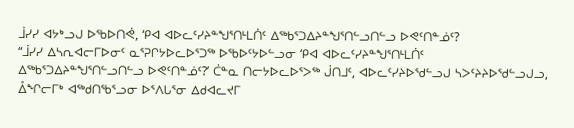ᒨᓯᓯ ᐊᔭᒃᓗᒍ ᐅᖃᐅᑎᕚ, ‘ᑭᐊ ᐊᐅᓚᑦᓯᔨᓐᖑᕐᑎᒻᒪᑏᑦ ᐃᖅᑲᕐᑐᐃᔨᓐᖑᕐᑎᓪᓗᑎᓪᓗ ᐅᕙᑦᑎᓐᓅᑦ?
“ᒨᓯᓯ ᐃᓴᕆᐊᓕᒥᐅᓂᑦ ᓇᕐᕈᒋᔭᐅᓚᐅᕐᑐᖅ ᐅᖃᐅᑦᔭᐅᓪᓗᓂ ‘ᑭᐊ ᐊᐅᓚᑦᓯᔨᓐᖑᕐᑎᒻᒪᑏᑦ ᐃᖅᑲᕐᑐᐃᔨᓐᖑᕐᑎᓪᓗᑎᓪᓗ ᐅᕙᑦᑎᓐᓅᑦ?’ ᑖᓐᓇ ᑎᓕᔭᐅᓚᐅᕐᐳᖅ ᒎᑎᒧᑦ, ᐊᐅᓚᑦᓯᔨᐅᖁᓪᓗᒍ ᓴᐳᑦᔨᔨᐅᖁᓪᓗᒍᓗ, ᐂᖏᓕᒥᒃ ᐊᖅᑯᑎᖃᕐᓗᓂ ᐅᕐᐱᒐᕐᓂ ᐃᑯᐊᓚᔪᒥ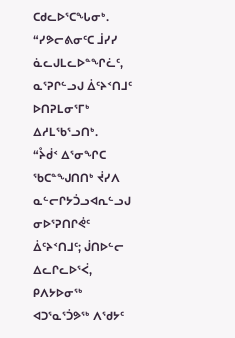ᑕᑯᓚᐅᕐᑕᖓᓂᒃ.
“ᓯᕗᓕᕕᓂᑦᑕ ᒨᓯᓯ ᓈᓚᒍᒪᓚᐅᓐᖏᓛᑦ, ᓇᕐᕈᒋᓪᓗᒍ ᐄᑦᔨᑉᑎᒧᑦ ᐅᑎᕈᒪᓂᕐᒥᒃ ᐃᓱᒪᖃᕐᓗᑎᒃ.
“ᔧᑰᑉ ᐃᕐᓂᖏᑕ ᖃᑕᓐᖑᑎᑎᒃ ᔫᓯᐱ ᓇᓪᓕᒋᔭᑑᓗᐊᕆᓪᓗᒍ ᓂᐅᕐᕈᑎᒋᕚᑦ ᐄᑦᔨᑉᑎᒧᑦ; ᒎᑎᐅᓪᓕ ᐃᓚᒋᓚᐅᕐᐹ,
ᑭᐱᔭᐅᓂᖅ ᐊᑐᕐᓇᕐᑑᕗᖅ ᐱᖁᔭᑦ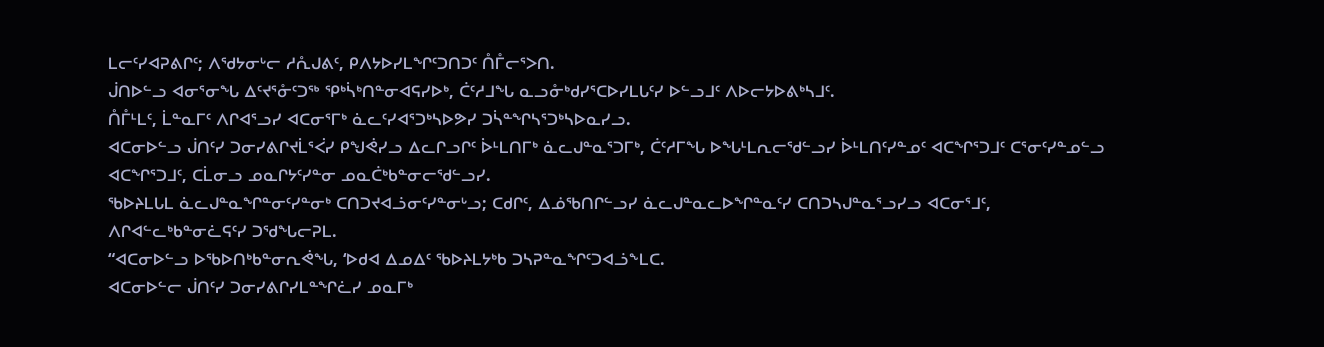ᒪᓕᑦᓯᐊᕈᕕᒋᑦ; ᐱᖁᔭᓂᒡᓕ ᓱᕅᒍᕕᑦ, ᑭᐱᔭᐅᓯᒪᖏᑦᑐᑎᑐᑦ ᑍᒤᓕᕐᐳᑎ.
ᒎᑎᐅᓪᓗ ᐊᓂᕐᓂᖓ ᐃᑦᔪᕐᓁᑦᑐᖅ ᕿᒃᓵᒃᑎᓐᓂᐊᕋᓯᐅᒃ, ᑖᑦᓱᒧᖓ ᓇᓗᓁᒃᑯᓯᕐᑕᐅᓯᒪᒐᑦᓯ ᐅᓪᓗᒧᑦ ᐱᐅᓕᔭᐅᕕᒃᓴᒧᑦ.
ᑍᒤᒻᒪᑦ, ᒫᓐᓇᒥᑦ ᐱᒋᐊᕐᓗᓯ ᐊᑕᓂᕐᒥᒃ ᓈᓚᑦᓯᐊᕐᑐᒃᓴᐅᕗᓯ ᑐᓵᓐᖏᓴᕐᑐᒃᓴᐅᓇᓯᓗ.
ᐊᑕᓂᐅᓪᓗ ᒎᑎᑦᓯ ᑐᓂᓯᕕᒋᔪᒫᕐᐹᓯ ᑭᖑᕚᓯᓗ ᐃᓚᒋᓗᒋᑦ ᐆᒻᒪᑎᒥᒃ ᓈᓚᒍᓐᓇᕐᑐᒥᒃ, ᑖᑦᓱᒥᖓ ᐅᖓᒻᒪᕆᓕᖁᓪᓗᓯ ᐆᒻᒪᑎᑦᓯᓐᓄᑦ ᐊᑕᖏᕐᑐᒧᑦ ᑕᕐᓂᑦᓯᓐᓄᓪᓗ ᐊᑕᖏᕐᑐᒧᑦ, ᑕᒫᓂᓗ ᓄᓇᒋᔭᑦᓯᓐᓂ ᓄᓇᑖᒃᑲᓐᓂᓕᖁᓪᓗᓯ.
ᖃᐅᔨᒪᒐᒪ ᓈᓚᒍᓐᓇᖏᓐᓂᑦᓯᓐᓂᒃ ᑕᑎᑐᔪᐊᓘᓂᑦᓯᓐᓂᒡᓗ; ᑕᑯᒋᑦ, ᐃᓅᖃᑎᒋᓪᓗᓯ ᓈᓚᒍᓐᓇᓚᐅᖏᓐᓇᑦᓯ ᑕᑎᑐᓴᒍᓐᓇᕐᓗᓯᓗ ᐊᑕᓂᕐᒧᑦ, ᐱᒋᐊᓪᓚᒃᑲᓐᓂᓛᕋᑦᓯ ᑐᖁᖓᓕᕈᒪ.
“ᐊᑕᓂᐅᓪᓗ ᐅᖃᐅᑎᒃᑲᓐᓂᕆᕚᖓ, ‘ᐅᑯᐊ ᐃᓄᐃᑦ ᖃᐅᔨᒪᔭᒃᑲ ᑐᓴᕈᓐᓇᖏᑦᑐᐊᓘᖕᒪᑕ.
ᐊᑕᓂᐅᓪᓕ ᒎᑎᑦᓯ ᑐᓂᓯᕕᒋᓯᒪᓐᖏᓛᓯ ᓄᓇᒥᒃ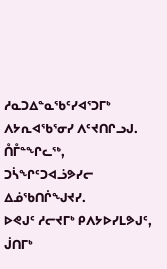ᓱᓇᑐᐃᓐᓇᖃᑦᓯᐊᕐᑐᒥᒃ ᐱᔭᕆᐊᖃᕐᓂᓯ ᐱᑦᔪᑎᒋᓗᒍ. ᑍᒤᓐᖏᓚᖅ, ᑐᓵᖏᑦᑐᐊᓘᕗᓯᓕ ᐃᓅᖃᑎᒌᖑᔪᓯ.
ᐅᕙᒍᑦ ᓱᓕᔪᒥᒃ ᑭᐱᔭᐅᓯᒪᕗᒍᑦ, ᒎᑎᒥᒃ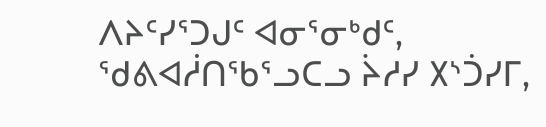ᐱᔨᑦᓯᕐᑐᒍᑦ ᐊᓂᕐᓂᒃᑯᑦ, ᖁᕕᐊᓲᑎᖃᕐᓗᑕᓗ ᔩᓱᓯ ᙭ᔅᑑᓯᒥ,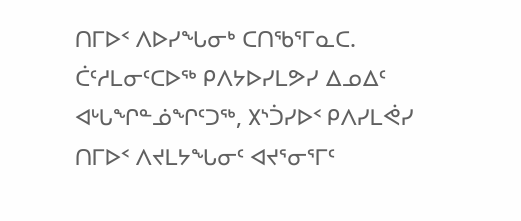ᑎᒥᐅᑉ ᐱᐅᓯᖓᓂᒃ ᑕᑎᖃᕐᒥᓇᑕ.
ᑖᑦᓱᒪᓂᑦᑕᐅᖅ ᑭᐱᔭᐅᓯᒪᕗᓯ ᐃᓄᐃᑦ ᐊᒡᒐᖏᓐᓅᖏᑦᑐᖅ, ᙭ᔅᑑᓯᐅᑉ ᑭᐱᓯᒪᕚᓯ ᑎᒥᐅᑉ ᐱᔪᒪᔭᖓᓂᑦ ᐊᔪᕐᓂᕐᒥᑦ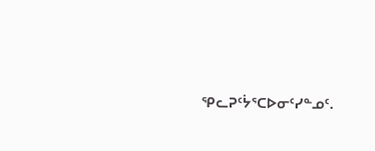ᕿᓚᕈᑦᔮᕐᑕᐅᓂᑦᓯᓐᓄᑦ.